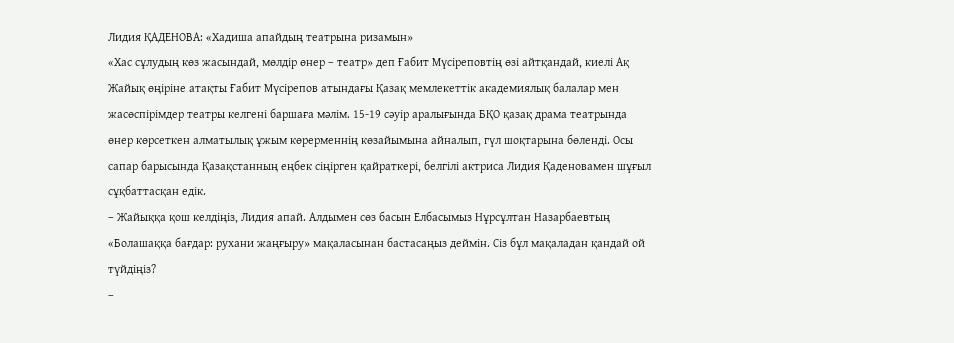Лидия ҚАДЕНОВА: «Хадиша апайдың театрына ризамын»
«Хас сұлудың көз жасындай, мөлдір өнер – театр» деп Ғабит Мүсіреповтің өзі айтқандай, киелі Ақ Жайық өңіріне атақты Ғабит Мүсірепов атындағы Қазақ мемлекеттік академиялық балалар мен жасөспірімдер театры келгені баршаға мәлім. 15-19 сәуір аралығында БҚО қазақ драма театрында өнер көрсеткен алматылық ұжым көрерменнің көзайымына айналып, гүл шоқтарына бөленді. Осы сапар барысында Қазақстанның еңбек сіңірген қайраткері, белгілі актриса Лидия Қаденовамен шұғыл сұқбаттасқан едік.
– Жайыққа қош келдіңіз, Лидия апай. Алдымен сөз басын Елбасымыз Нұрсұлтан Назарбаевтың «Болашаққа бағдар: рухани жаңғыру» мақаласынан бастасаңыз деймін. Сіз бұл мақаладан қандай ой түйдіңіз?
–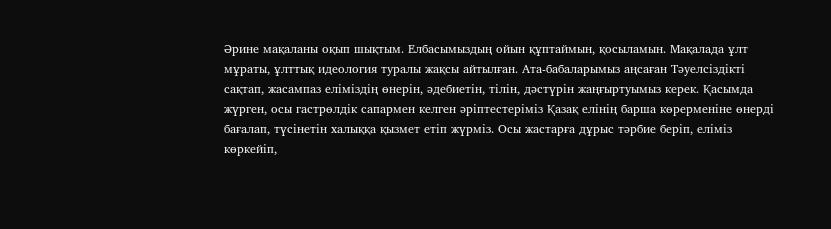Әрине мақаланы оқып шықтым. Елбасымыздың ойын құптаймын, қосыламын. Мақалада ұлт мұраты, ұлттық идеология туралы жақсы айтылған. Ата-бабаларымыз аңсаған Тәуелсіздікті сақтап, жасампаз еліміздің өнерін, әдебиетін, тілін, дәстүрін жаңғыртуымыз керек. Қасымда жүрген, осы гастрөлдік сапармен келген әріптестеріміз Қазақ елінің барша көрерменіне өнерді бағалап, түсінетін халыққа қызмет етіп жүрміз. Осы жастарға дұрыс тәрбие беріп, еліміз көркейіп,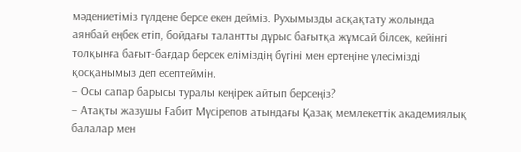мәдениетіміз гүлдене берсе екен дейміз. Рухымызды асқақтату жолында аянбай еңбек етіп, бойдағы талантты дұрыс бағытқа жұмсай білсек, кейінгі толқынға бағыт-бағдар берсек еліміздің бүгіні мен ертеңіне үлесімізді қосқанымыз деп есептеймін.
– Осы сапар барысы туралы кеңірек айтып берсеңіз?
– Атақты жазушы Ғабит Мүсірепов атындағы Қазақ мемлекеттік академиялық балалар мен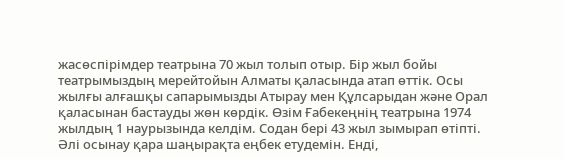жасөспірімдер театрына 70 жыл толып отыр. Бір жыл бойы театрымыздың мерейтойын Алматы қаласында атап өттік. Осы жылғы алғашқы сапарымызды Атырау мен Құлсарыдан және Орал қаласынан бастауды жөн көрдік. Өзім Ғабекеңнің театрына 1974 жылдың 1 наурызында келдім. Содан бері 43 жыл зымырап өтіпті. Әлі осынау қара шаңырақта еңбек етудемін. Енді,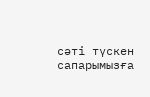сәті түскен сапарымызға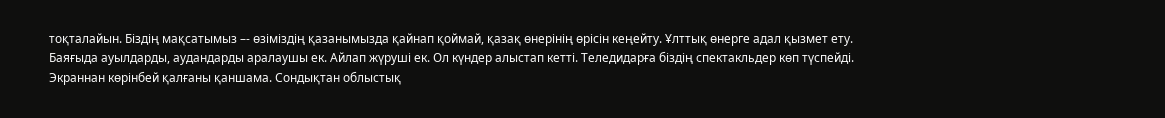тоқталайын. Біздің мақсатымыз –- өзіміздің қазанымызда қайнап қоймай, қазақ өнерінің өрісін кеңейту. Ұлттық өнерге адал қызмет ету. Баяғыда ауылдарды, аудандарды аралаушы ек. Айлап жүруші ек. Ол күндер алыстап кетті. Теледидарға біздің спектакльдер көп түспейді. Экраннан көрінбей қалғаны қаншама. Сондықтан облыстық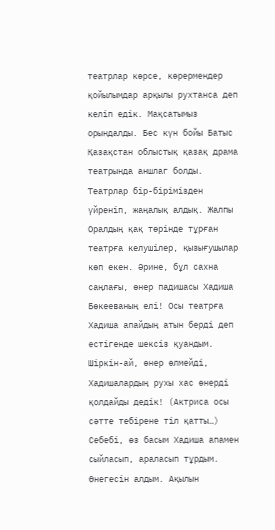театрлар көрсе, көрермендер қойылымдар арқылы рухтанса деп келіп едік. Мақсатымыз орындалды. Бес күн бойы Батыс Қазақстан облыстық қазақ драма театрында аншлаг болды. Театрлар бір-бірімізден үйреніп, жаңалық алдық. Жалпы Оралдың қақ төрінде тұрған театрға келушілер, қызығушылар көп екен. Әрине, бұл сахна саңлағы, өнер падишасы Хадиша Бөкееваның елі! Осы театрға Хадиша апайдың атын берді деп естігенде шексіз қуандым. Шіркін-ай, өнер өлмейді, Хадишалардың рухы хас өнерді қолдайды дедік! (Актриса осы сәтте тебірене тіл қатты…) Себебі, өз басым Хадиша апамен сыйласып, араласып тұрдым. Өнегесін алдым. Ақылын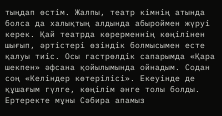тыңдап өстім. Жалпы, театр кімнің атында болса да халықтың алдында абыроймен жүруі керек. Қай театрда көрерменнің көңілінен шығып, әртістері өзіндік болмысымен есте қалуы тиіс. Осы гастрөлдік сапарымда «Қара шекпен» әфсана қойылымында ойнадым. Содан соң «Келіндер көтерілісі». Екеуінде де құшағым гүлге, көңілім әнге толы болды. Ертеректе мұны Сәбира апамыз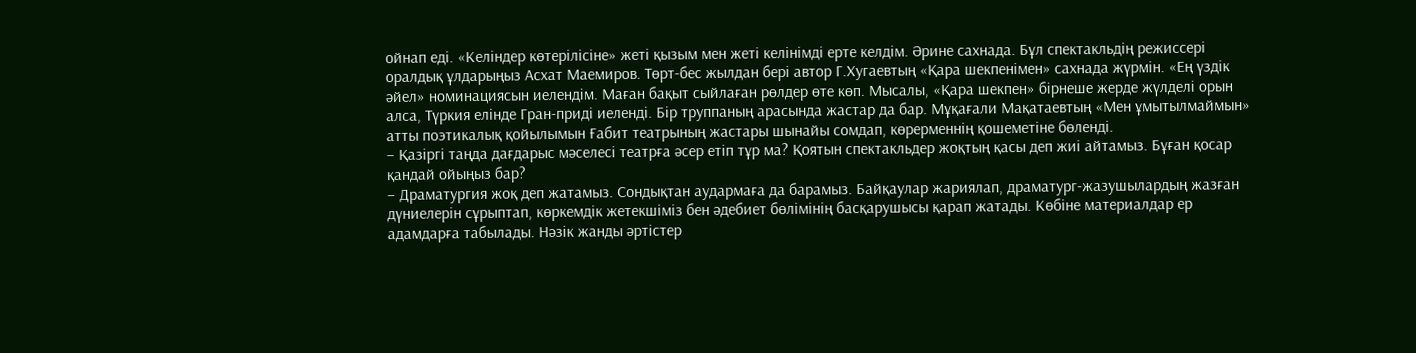ойнап еді. «Келіндер көтерілісіне» жеті қызым мен жеті келінімді ерте келдім. Әрине сахнада. Бұл спектакльдің режиссері оралдық ұлдарыңыз Асхат Маемиров. Төрт-бес жылдан бері автор Г.Хугаевтың «Қара шекпенімен» сахнада жүрмін. «Ең үздік әйел» номинациясын иелендім. Маған бақыт сыйлаған рөлдер өте көп. Мысалы, «Қара шекпен» бірнеше жерде жүлделі орын алса, Түркия елінде Гран-приді иеленді. Бір труппаның арасында жастар да бар. Мұқағали Мақатаевтың «Мен ұмытылмаймын» атты поэтикалық қойылымын Ғабит театрының жастары шынайы сомдап, көрерменнің қошеметіне бөленді.
– Қазіргі таңда дағдарыс мәселесі театрға әсер етіп тұр ма? Қоятын спектакльдер жоқтың қасы деп жиі айтамыз. Бұған қосар қандай ойыңыз бар?
– Драматургия жоқ деп жатамыз. Сондықтан аудармаға да барамыз. Байқаулар жариялап, драматург-жазушылардың жазған дүниелерін сұрыптап, көркемдік жетекшіміз бен әдебиет бөлімінің басқарушысы қарап жатады. Көбіне материалдар ер адамдарға табылады. Нәзік жанды әртістер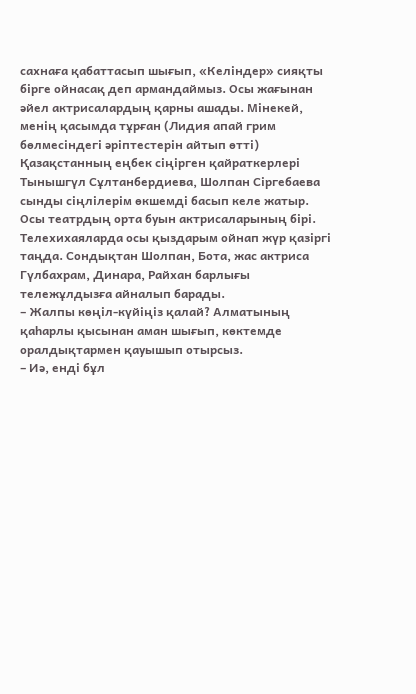сахнаға қабаттасып шығып, «Келіндер» сияқты бірге ойнасақ деп армандаймыз. Осы жағынан әйел актрисалардың қарны ашады. Мінекей, менің қасымда тұрған (Лидия апай грим бөлмесіндегі әріптестерін айтып өтті) Қазақстанның еңбек сіңірген қайраткерлері Тынышгүл Сұлтанбердиева, Шолпан Сіргебаева сынды сіңлілерім өкшемді басып келе жатыр. Осы театрдың орта буын актрисаларының бірі. Телехихаяларда осы қыздарым ойнап жүр қазіргі таңда. Сондықтан Шолпан, Бота, жас актриса Гүлбахрам, Динара, Райхан барлығы тележұлдызға айналып барады.
– Жалпы көңіл-күйіңіз қалай? Алматының қаһарлы қысынан аман шығып, көктемде оралдықтармен қауышып отырсыз.
– Иә, енді бұл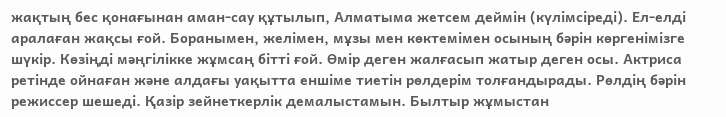жақтың бес қонағынан аман-сау құтылып, Алматыма жетсем деймін (күлімсіреді). Ел-елді аралаған жақсы ғой. Боранымен, желімен, мұзы мен көктемімен осының бәрін көргенімізге шүкір. Көзіңді мәңгілікке жұмсаң бітті ғой. Өмір деген жалғасып жатыр деген осы. Актриса ретінде ойнаған және алдағы уақытта еншіме тиетін рөлдерім толғандырады. Рөлдің бәрін режиссер шешеді. Қазір зейнеткерлік демалыстамын. Былтыр жұмыстан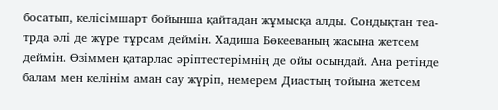босатып, келісімшарт бойынша қайтадан жұмысқа алды. Сондықтан теа-трда әлі де жүре тұрсам деймін. Хадиша Бөкееваның жасына жетсем деймін. Өзіммен қатарлас әріптестерімнің де ойы осындай. Ана ретінде балам мен келінім аман сау жүріп, немерем Диастың тойына жетсем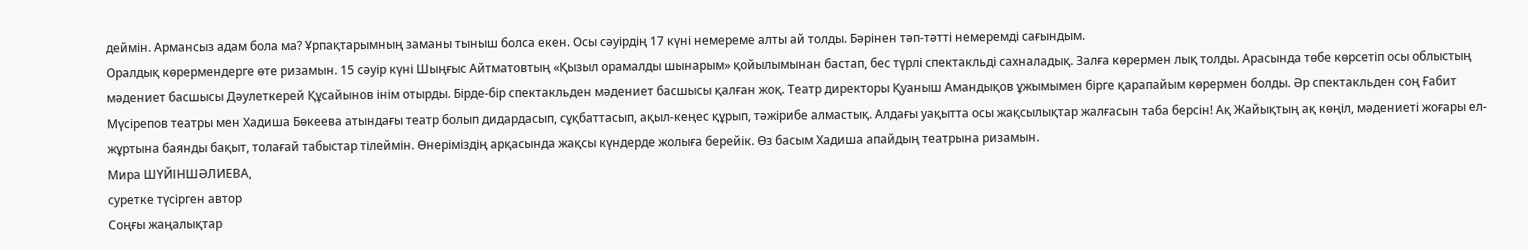деймін. Армансыз адам бола ма? Ұрпақтарымның заманы тыныш болса екен. Осы сәуірдің 17 күні немереме алты ай толды. Бәрінен тәп-тәтті немеремді сағындым.
Оралдық көрермендерге өте ризамын. 15 сәуір күні Шыңғыс Айтматовтың «Қызыл орамалды шынарым» қойылымынан бастап, бес түрлі спектакльді сахналадық. Залға көрермен лық толды. Арасында төбе көрсетіп осы облыстың мәдениет басшысы Дәулеткерей Құсайынов інім отырды. Бірде-бір спектакльден мәдениет басшысы қалған жоқ. Театр директоры Қуаныш Амандықов ұжымымен бірге қарапайым көрермен болды. Әр спектакльден соң Ғабит Мүсірепов театры мен Хадиша Бөкеева атындағы театр болып дидардасып, сұқбаттасып, ақыл-кеңес құрып, тәжірибе алмастық. Алдағы уақытта осы жақсылықтар жалғасын таба берсін! Ақ Жайықтың ақ көңіл, мәдениеті жоғары ел-жұртына баянды бақыт, толағай табыстар тілеймін. Өнеріміздің арқасында жақсы күндерде жолыға берейік. Өз басым Хадиша апайдың театрына ризамын.
Мира ШҮЙІНШӘЛИЕВА,
суретке түсірген автор
Соңғы жаңалықтар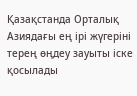Қазақстанда Орталық Азиядағы ең ірі жүгеріні терең өңдеу зауыты іске қосылады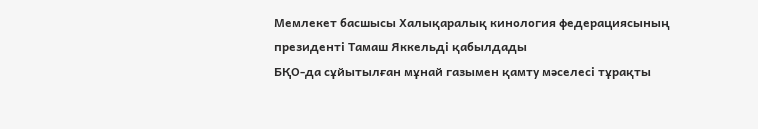Мемлекет басшысы Халықаралық кинология федерациясының президенті Тамаш Яккельді қабылдады
БҚО-да сұйытылған мұнай газымен қамту мәселесі тұрақты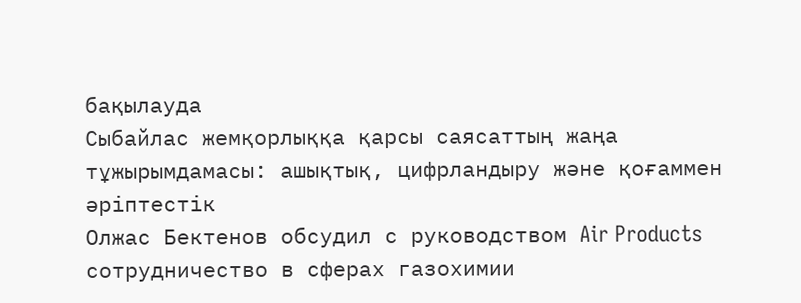бақылауда
Сыбайлас жемқорлыққа қарсы саясаттың жаңа тұжырымдамасы: ашықтық, цифрландыру және қоғаммен әріптестік
Олжас Бектенов обсудил с руководством Air Products сотрудничество в сферах газохимии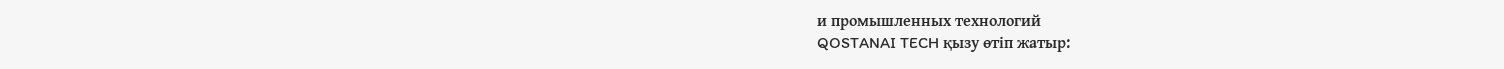и промышленных технологий
QOSTANAI TECH қызу өтіп жатыр: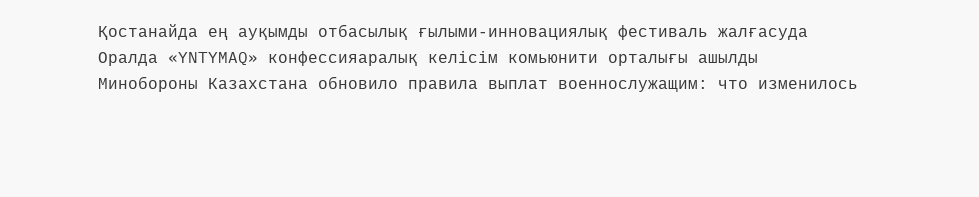Қостанайда ең ауқымды отбасылық ғылыми-инновациялық фестиваль жалғасуда
Оралда «YNTYMAQ» конфессияаралық келісім комьюнити орталығы ашылды
Минобороны Казахстана обновило правила выплат военнослужащим: что изменилось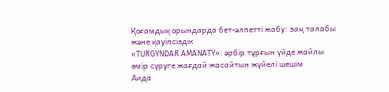Қоғамдық орындарда бет-әлпетті жабу: заң талабы және қауіпсіздік
«TURGYNDAR AMANATY»: әрбір тұрғын үйде жайлы өмір сүруге жағдай жасайтын жүйелі шешім
Аида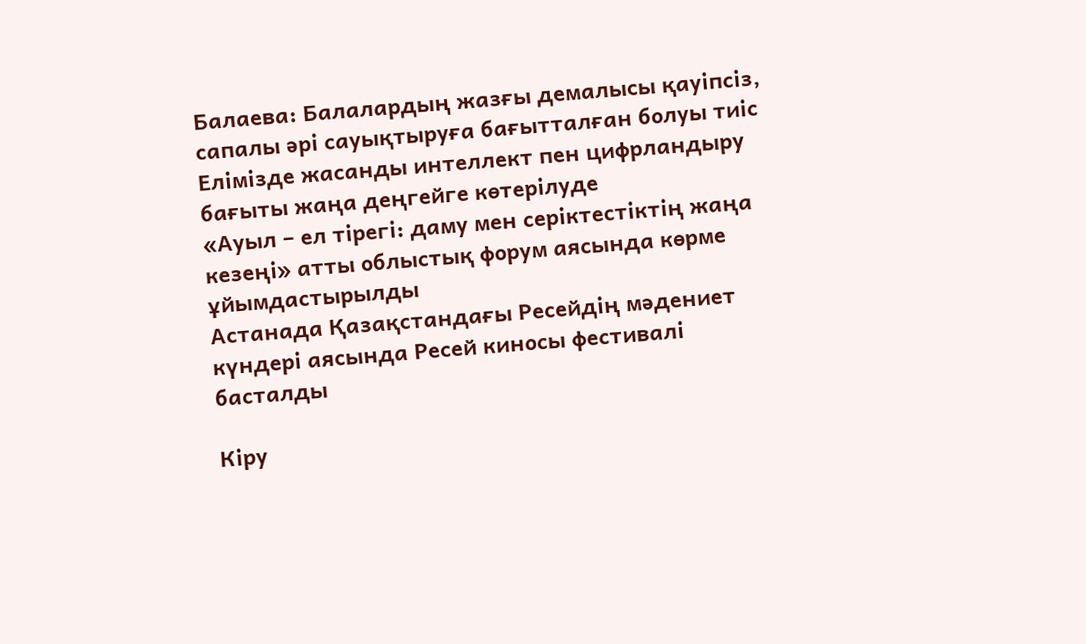Балаева: Балалардың жазғы демалысы қауіпсіз, сапалы әрі сауықтыруға бағытталған болуы тиіс
Елімізде жасанды интеллект пен цифрландыру бағыты жаңа деңгейге көтерілуде
«Ауыл – ел тірегі: даму мен серіктестіктің жаңа кезеңі» атты облыстық форум аясында көрме ұйымдастырылды
Астанада Қазақстандағы Ресейдің мәдениет күндері аясында Ресей киносы фестивалі басталды

Кіру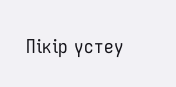Пікір үстеу